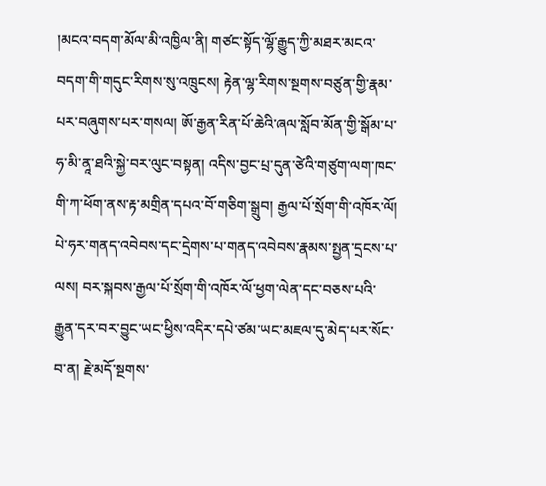།མངའ་བདག་མོལ་མི་འཁྱིལ་ནི། གཙང་སྟོད་ལྷོ་རྒྱུད་ཀྱི་མཐར་མངའ་བདག་གི་གདུང་རིགས་སུ་འཁྲུངས། རྟེན་ལྷ་རིགས་སྔགས་བཙུན་གྱི་རྣམ་པར་བཞུགས་པར་གསལ། ཨོ་རྒྱན་རིན་པོ་ཆེའི་ཞལ་སློབ་མོན་གྱི་སྒོམ་པ་ཧ་མི་ནཱ་ཐའི་སྐྱེ་བར་ལུང་བསྟན། འདིས་བྱང་པྲ་དུན་ཙེའི་གཙུག་ལག་ཁང་གི་ཀ་ཕོག་ནས་རྟ་མགྲིན་དཔའ་བོ་གཅིག་སྒྲུབ། རྒྱལ་པོ་སྲོག་གི་འཁོར་ལོ། པེ་ཧར་གནད་འབེབས་དང་དྲེགས་པ་གནད་འབེབས་རྣམས་སྤྱན་དྲངས་པ་ལས། བར་སྐབས་རྒྱལ་པོ་སྲོག་གི་འཁོར་ལོ་ཕྱག་ལེན་དང་བཅས་པའི་རྒྱུན་དར་བར་བྱུང་ཡང་ཕྱིས་འདིར་དཔེ་ཙམ་ཡང་མཇལ་དུ་མེད་པར་སོང་བ་ན། རྗེ་མདོ་སྔགས་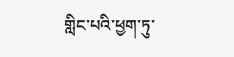གླིང་པའི་ཕྱག་ཏུ་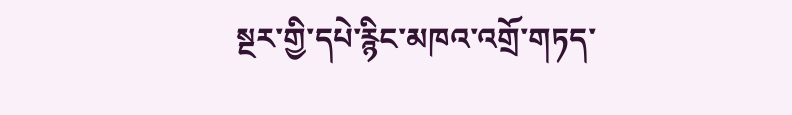སྔར་གྱི་དཔེ་རྙིང་མཁའ་འགྲོ་གཏད་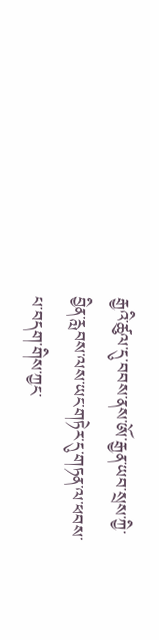རྒྱའི་ཚུལ་དུ་བབས་ནས་ཨོ་རྒྱན་ཡབ་སྲས་ཀྱི་བྱིན་རླབས་ལས་ཡང་གཏེར་དུ་གཏན་ལ་ཕབས་པ་བདག་གིས་ཀྱང་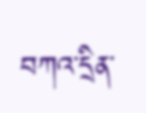བཀའ་དྲིན་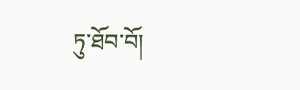ཏུ་ཐོབ་བོ།